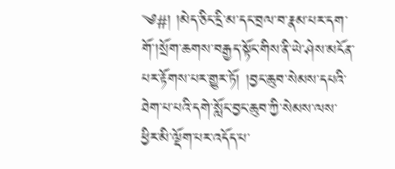༄#། །མེད་ཅིང་དྲི་མ་དང་བྲལ་བ་རྣམ་པར་དག་གོ་།སྲོག་ཆགས་བརྒྱད་སྟོང་གིས་ནི་ཡེ་ཤེས་མངོན་པར་རྟོགས་པར་གྱུར་ཏོ། །བྱང་ཆུབ་སེམས་དཔའི་ཐེག་པ་པའི་དགེ་སློང་བྱང་ཆུབ་ཀྱི་སེམས་ལས་ཕྱིར་མི་ལྡོག་པར་འདོད་པ་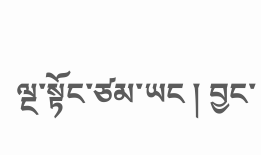ལྔ་སྟོང་ཙམ་ཡང ། བྱང་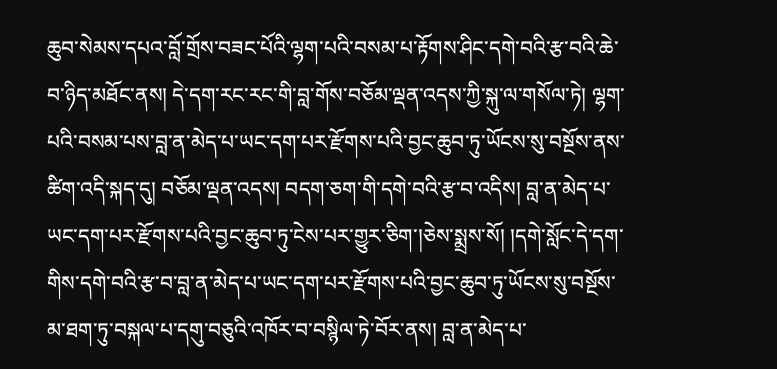ཆུབ་སེམས་དཔའ་བློ་གྲོས་བཟང་པོའི་ལྷག་པའི་བསམ་པ་རྟོགས་ཤིང་དགེ་བའི་རྩ་བའི་ཆེ་བ་ཉིད་མཐོང་ནས། དེ་དག་རང་རང་གི་བླ་གོས་བཅོམ་ལྡན་འདས་ཀྱི་སྐུ་ལ་གསོལ་ཏེ། ལྷག་པའི་བསམ་པས་བླ་ན་མེད་པ་ཡང་དག་པར་རྫོགས་པའི་བྱང་ཆུབ་ཏུ་ཡོངས་སུ་བསྔོས་ནས་ཚིག་འདི་སྐད་དུ། བཅོམ་ལྡན་འདས། བདག་ཅག་གི་དགེ་བའི་རྩ་བ་འདིས། བླ་ན་མེད་པ་ཡང་དག་པར་རྫོགས་པའི་བྱང་ཆུབ་ཏུ་ངེས་པར་གྱུར་ཅིག་།ཅེས་སྨྲས་སོ། །དགེ་སློང་དེ་དག་གིས་དགེ་བའི་རྩ་བ་བླ་ན་མེད་པ་ཡང་དག་པར་རྫོགས་པའི་བྱང་ཆུབ་ཏུ་ཡོངས་སུ་བསྔོས་མ་ཐག་ཏུ་བསྐལ་པ་དགུ་བཅུའི་འཁོར་བ་བསྙིལ་ཏེ་བོར་ནས། བླ་ན་མེད་པ་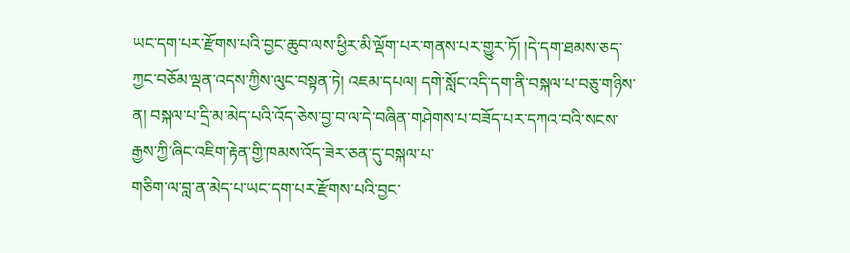ཡང་དག་པར་རྫོགས་པའི་བྱང་ཆུབ་ལས་ཕྱིར་མི་ལྡོག་པར་གནས་པར་གྱུར་ཏོ། །དེ་དག་ཐམས་ཅད་ཀྱང་བཅོམ་ལྡན་འདས་ཀྱིས་ལུང་བསྟན་ཏེ། འཇམ་དཔལ། དགེ་སློང་འདི་དག་ནི་བསྐལ་པ་བཅུ་གཉིས་ན། བསྐལ་པ་དྲི་མ་མེད་པའི་འོད་ཅེས་བྱ་བ་ལ་དེ་བཞིན་གཤེགས་པ་བཟོད་པར་དཀའ་བའི་སངས་རྒྱས་ཀྱི་ཞིང་འཇིག་རྟེན་གྱི་ཁམས་འོད་ཟེར་ཅན་དུ་བསྐལ་པ་
གཅིག་ལ་བླ་ན་མེད་པ་ཡང་དག་པར་རྫོགས་པའི་བྱང་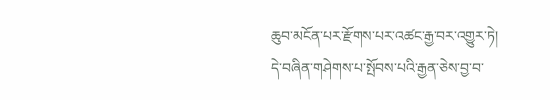ཆུབ་མངོན་པར་རྫོགས་པར་འཚང་རྒྱ་བར་འགྱུར་ཏེ། དེ་བཞིན་གཤེགས་པ་སྤོབས་པའི་རྒྱན་ཅེས་བྱ་བ་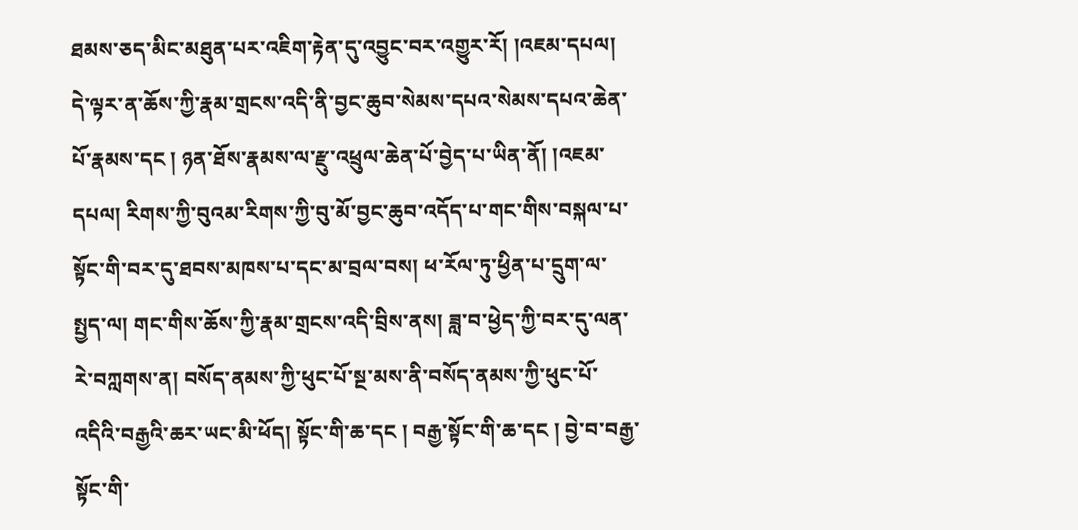ཐམས་ཅད་མིང་མཐུན་པར་འཇིག་རྟེན་དུ་འབྱུང་བར་འགྱུར་རོ། །འཇམ་དཔལ། དེ་ལྟར་ན་ཆོས་ཀྱི་རྣམ་གྲངས་འདི་ནི་བྱང་ཆུབ་སེམས་དཔའ་སེམས་དཔའ་ཆེན་པོ་རྣམས་དང ། ཉན་ཐོས་རྣམས་ལ་རྫུ་འཕྲུལ་ཆེན་པོ་བྱེད་པ་ཡིན་ནོ། །འཇམ་དཔལ། རིགས་ཀྱི་བུའམ་རིགས་ཀྱི་བུ་མོ་བྱང་ཆུབ་འདོད་པ་གང་གིས་བསྐལ་པ་སྟོང་གི་བར་དུ་ཐབས་མཁས་པ་དང་མ་བྲལ་བས། ཕ་རོལ་ཏུ་ཕྱིན་པ་དྲུག་ལ་སྤྱད་ལ། གང་གིས་ཆོས་ཀྱི་རྣམ་གྲངས་འདི་བྲིས་ནས། ཟླ་བ་ཕྱེད་ཀྱི་བར་དུ་ལན་རེ་བཀླགས་ན། བསོད་ནམས་ཀྱི་ཕུང་པོ་སྔ་མས་ནི་བསོད་ནམས་ཀྱི་ཕུང་པོ་འདིའི་བརྒྱའི་ཆར་ཡང་མི་ཕོད། སྟོང་གི་ཆ་དང ། བརྒྱ་སྟོང་གི་ཆ་དང ། བྱེ་བ་བརྒྱ་སྟོང་གི་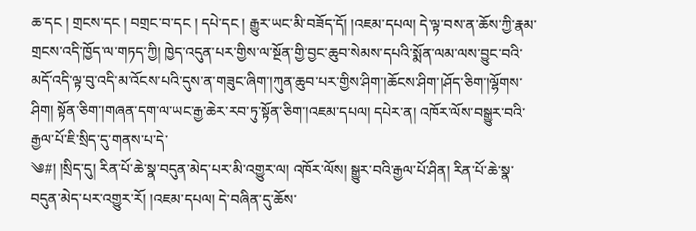ཆ་དང ། གྲངས་དང ། བགྲང་བ་དང ། དཔེ་དང ། རྒྱུར་ཡང་མི་བཟོད་དོ། །འཇམ་དཔལ། དེ་ལྟ་བས་ན་ཆོས་ཀྱི་རྣམ་གྲངས་འདི་ཁྱོད་ལ་གཏད་ཀྱི། ཁྱེད་འདུན་པར་གྱིས་ལ་སྔོན་གྱི་བྱང་ཆུབ་སེམས་དཔའི་སྨོན་ལམ་ལས་བྱུང་བའི་མདོ་འདི་ལྟ་བུ་འདི་མ་འོངས་པའི་དུས་ན་གཟུང་ཞིག་།ཀུན་ཆུབ་པར་གྱིས་ཤིག་།ཆོངས་ཤིག་།ཤོད་ཅིག་།ལྷོགས་ཤིག། སྟོན་ཅིག་།གཞན་དག་ལ་ཡང་རྒྱ་ཆེར་རབ་ཏུ་སྟོན་ཅིག་།འཇམ་དཔལ། དཔེར་ན། འཁོར་ལོས་བསྒྱུར་བའི་རྒྱལ་པོ་ཇི་སྲིད་དུ་གནས་པ་དེ་
༄#། །སྲིད་དུ། རིན་པོ་ཆེ་སྣ་བདུན་མེད་པར་མི་འགྱུར་ལ། འཁོར་ལོས། སྒྱུར་བའི་རྒྱལ་པོ་ཤིན། རིན་པོ་ཆེ་སྣ་བདུན་མེད་པར་འགྱུར་རོ། །འཇམ་དཔལ། དེ་བཞིན་དུ་ཆོས་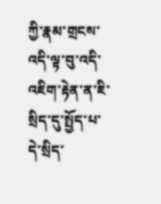ཀྱི་རྣམ་གྲངས་འདི་ལྟ་བུ་འདི་འཇིག་རྟེན་ན་ཇི་སྲིད་དུ་སྤྱོད་པ་དེ་སྲིད་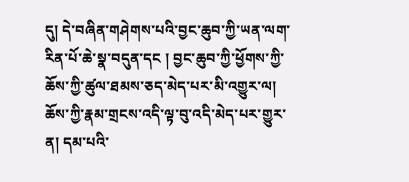དུ། དེ་བཞིན་གཤེགས་པའི་བྱང་ཆུབ་ཀྱི་ཡན་ལག་རིན་པོ་ཆེ་སྣ་བདུན་དང ། བྱང་ཆུབ་ཀྱི་ཕྱོགས་ཀྱི་ཆོས་ཀྱི་ཚུལ་ཐམས་ཅད་མེད་པར་མི་འགྱུར་ལ། ཆོས་ཀྱི་རྣམ་གྲངས་འདི་ལྟ་བུ་འདི་མེད་པར་གྱུར་ན། དམ་པའི་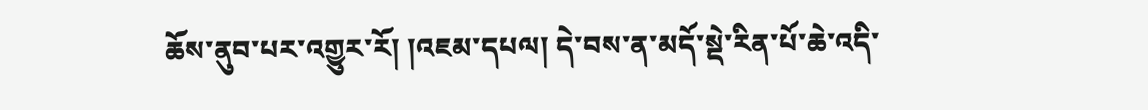ཆོས་ནུབ་པར་འགྱུར་རོ། །འཇམ་དཔལ། དེ་བས་ན་མདོ་སྡེ་རིན་པོ་ཆེ་འདི་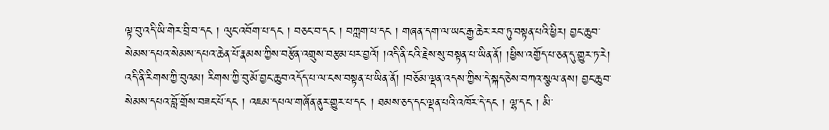ལྟ་བུ་འདི་ཡི་གེར་བྲི་བ་དང ། ལུང་འབོག་པ་དང ། བཅང་བ་དང ། བཀླག་པ་དང ། གཞན་དག་ལ་ཡང་རྒྱ་ཆེར་རབ་ཏུ་བསྟན་པའི་ཕྱིར། བྱང་ཆུབ་སེམས་དཔའ་སེམས་དཔའ་ཆེན་པོ་རྣམས་ཀྱིས་བརྩོན་འགྲུས་བརྩམ་པར་བྱའོ། །འདི་ནི་ངའི་རྗེས་སུ་བསྟན་པ་ཡིན་ནོ། །ཕྱིས་འགྱོད་པ་ཅན་དུ་གྱུར་ཏ་རེ། འདི་ནི་རིགས་ཀྱི་བུའམ། རིགས་ཀྱི་བུ་མོ་བྱང་ཆུབ་འདོད་པ་ལ་ངས་བསྟན་པ་ཡིན་ནོ། །བཅོམ་ལྡན་འདས་ཀྱིས་དེ་སྐད་ཅེས་བཀའ་སྩལ་ནས། བྱང་ཆུབ་སེམས་དཔའ་བློ་གྲོས་བཟང་པོ་དང ། འཇམ་དཔལ་གཞོན་ནུར་གྱུར་པ་དང ། ཐམས་ཅད་དང་ལྡན་པའི་འཁོར་དེ་དང ། ལྷ་དང ། མི་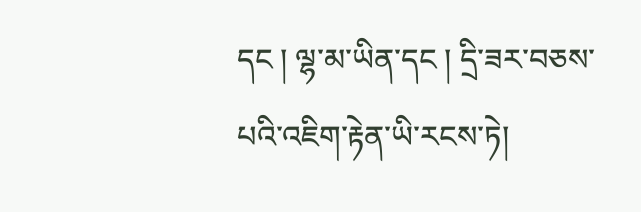དང ། ལྷ་མ་ཡིན་དང ། དྲི་ཟར་བཅས་པའི་འཇིག་རྟེན་ཡི་རངས་ཏེ།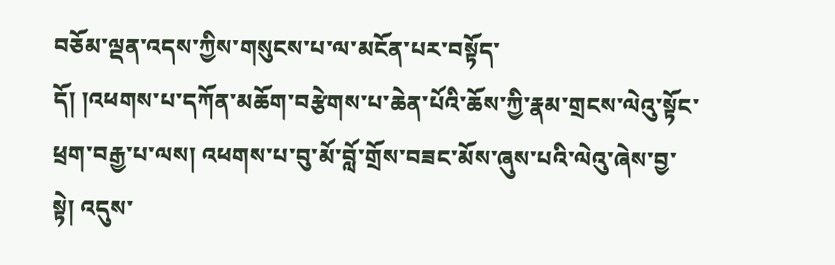བཅོམ་ལྡན་འདས་ཀྱིས་གསུངས་པ་ལ་མངོན་པར་བསྟོད་
དོ། །འཕགས་པ་དཀོན་མཆོག་བརྩེགས་པ་ཆེན་པོའི་ཆོས་ཀྱི་རྣམ་གྲངས་ལེའུ་སྟོང་ཕྲག་བརྒྱ་པ་ལས། འཕགས་པ་བུ་མོ་བློ་གྲོས་བཟང་མོས་ཞུས་པའི་ལེའུ་ཞེས་བྱ་སྟེ། འདུས་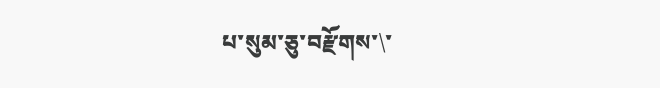པ་སུམ་ཅུ་བརྫོགས་\་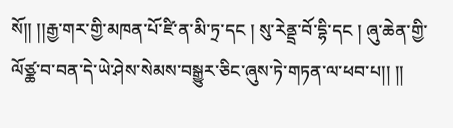སོ།། །།རྒྱ་གར་གྱི་མཁན་པོ་ཛི་ན་མི་ཏྲ་དང ། སུ་རེནྡྲ་བོ་དྷི་དང ། ཞུ་ཆེན་གྱི་ལོཙྪ་བ་བན་དེ་ཡེ་ཤེས་སེམས་བསྒྱུར་ཅིང་ཞུས་ཏེ་གཏན་ལ་ཕབ་པ།། །།